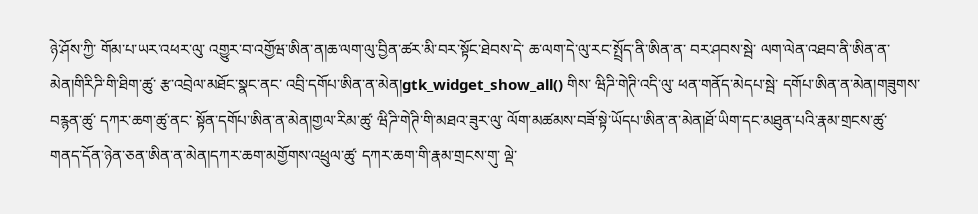ཉེ་ཤོས་ཀྱི་ གོམ་པ་ཡར་འཕར་ལུ་ འགྱུར་བ་འགྱོཝ་ཨིན་ན།ཆ་ལག་ལུ་བྱིན་ཚར་མི་བར་སྟོང་ཐེབས་དེ་ ཆ་ལག་དེ་ལུ་རང་སྤྲོད་ནི་ཨིན་ན་ བར་ཤབས་སྦེ་ ལག་ལེན་འཐབ་ནི་ཨིན་ན་མེན།གིརིཌི་གི་ཐིག་ཚུ་ རྩ་འབྲེལ་མཐོང་སྣང་ནང་ འབྲི་དགོཔ་ཨིན་ན་མེན།gtk_widget_show_all() གིས་ ཝིཌི་གེཊི་འདི་ལུ་ ཕན་གནོད་མེདཔ་སྦེ་ དགོཔ་ཨིན་ན་མེན།གཟུགས་བརྙན་ཚུ་ དཀར་ཆག་ཚུ་ནང་ སྟོན་དགོཔ་ཨིན་ན་མེན།གྱལ་རིམ་ཚུ་ ཝིཌི་གེཊི་གི་མཐའ་ཟུར་ལུ་ ལོག་མཚམས་བཟོ་སྟེ་ཡོདཔ་ཨིན་ན་མེན།ཐོ་ཡིག་དང་མཐུན་པའི་རྣམ་གྲངས་ཚུ་ གནད་དོན་ཉེན་ཅན་ཨིན་ན་མེན།དཀར་ཆག་མགྱོགས་འཕྲུལ་ཚུ་ དཀར་ཆག་གི་རྣམ་གྲངས་གུ་ ལྡེ་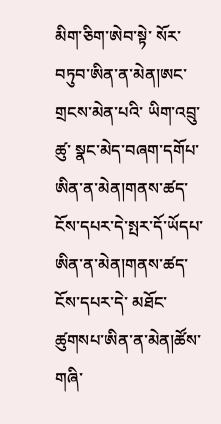མིག་ཅིག་ཨེབ་སྟེ་ སོར་བཏུབ་ཨིན་ན་མེན།ཨང་གྲངས་མེན་པའི་ ཡིག་འབྲུ་ཚུ་ སྣང་མེད་བཞག་དགོཔ་ཨིན་ན་མེན།གནས་ཚད་ངོས་དཔར་དེ་སྤར་དོ་ཡོདཔ་ཨིན་ན་མེན།གནས་ཚད་ངོས་དཔར་དེ་ མཐོང་ཚུགསཔ་ཨིན་ན་མེན།ཚོས་གཞི་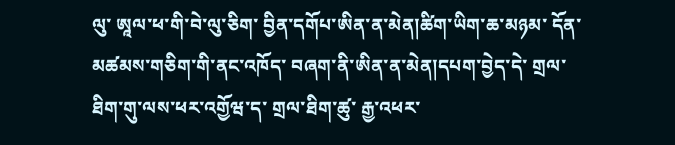ལུ་ ཨཱལ་ཕ་གི་བེ་ལུ་ཅིག་ བྱིན་དགོཔ་ཨིན་ན་མེན།ཚིག་ཡིག་ཆ་མཉམ་ དོན་མཚམས་གཅིག་གི་ནང་འཁོད་ བཞག་ནི་ཨིན་ན་མེན།དཔག་བྱེད་དེ་ གྲལ་ཐིག་གུ་ལས་ཕར་འགྱོཝ་ད་ གྲལ་ཐིག་ཚུ་ རྒྱ་འཕར་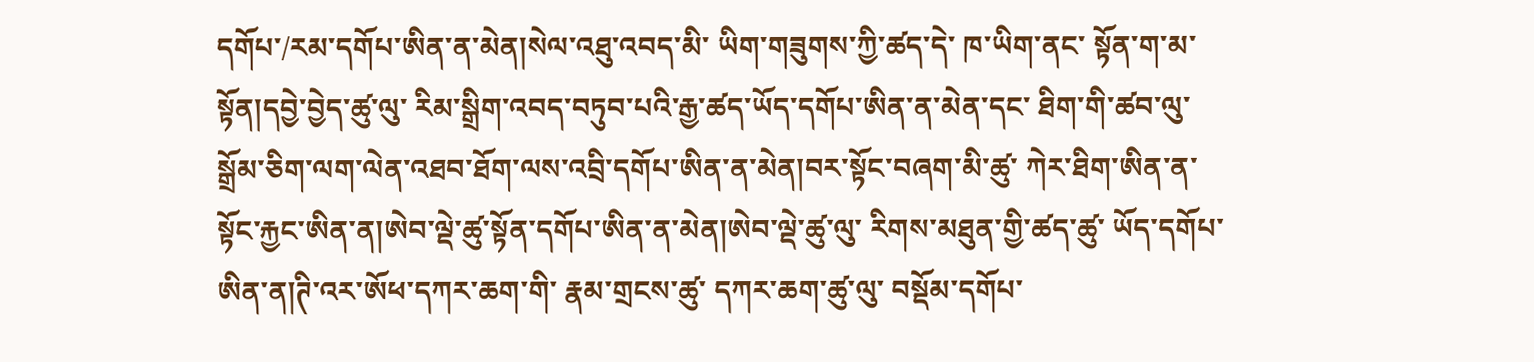དགོཔ་/རམ་དགོཔ་ཨིན་ན་མེན།སེལ་འཐུ་འབད་མི་ ཡིག་གཟུགས་ཀྱི་ཚད་དེ་ ཁ་ཡིག་ནང་ སྟོན་ག་མ་སྟོན།དབྱེ་བྱེད་ཚུ་ལུ་ རིམ་སྒྲིག་འབད་བཏུབ་པའི་རྒྱ་ཚད་ཡོད་དགོཔ་ཨིན་ན་མེན་དང་ ཐིག་གི་ཚབ་ལུ་སྒྲོམ་ཅིག་ལག་ལེན་འཐབ་ཐོག་ལས་འབྲི་དགོཔ་ཨིན་ན་མེན།བར་སྟོང་བཞག་མི་ཚུ་ ཀེར་ཐིག་ཨིན་ན་ སྟོང་རྐྱང་ཨིན་ན།ཨེབ་ལྡེ་ཚུ་སྟོན་དགོཔ་ཨིན་ན་མེན།ཨེབ་ལྡེ་ཚུ་ལུ་ རིགས་མཐུན་གྱི་ཚད་ཚུ་ ཡོད་དགོཔ་ཨིན་ན།ཊི་འར་ཨོཕ་དཀར་ཆག་གི་ རྣམ་གྲངས་ཚུ་ དཀར་ཆག་ཚུ་ལུ་ བསྡོམ་དགོཔ་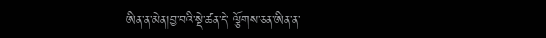ཨིན་ན་མེན།བྱ་བའི་སྡེ་ཚན་དེ་ ལྕོགས་ཅན་ཨིན་ན་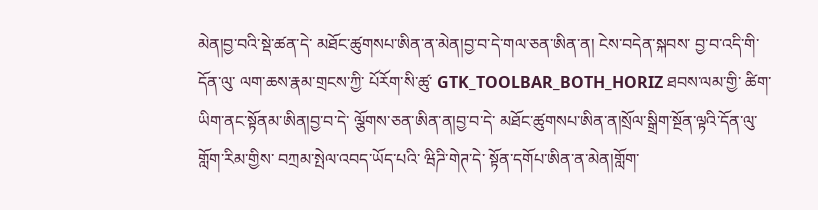མེན།བྱ་བའི་སྡེ་ཚན་དེ་ མཐོང་ཚུགསཔ་ཨིན་ན་མེན།བྱ་བ་དེ་གལ་ཅན་ཨིན་ན། ངེས་བདེན་སྐབས་ བྱ་བ་འདི་གི་དོན་ལུ་ ལག་ཆས་རྣམ་གྲངས་ཀྱི་ པོརོག་སི་ཚུ་ GTK_TOOLBAR_BOTH_HORIZ ཐབས་ལམ་གྱི་ ཚིག་ཡིག་ནང་སྟོནམ་ཨིན།བྱ་བ་དེ་ ལྕོགས་ཅན་ཨིན་ན།བྱ་བ་དེ་ མཐོང་ཚུགསཔ་ཨིན་ན།སྲོལ་སྒྲིག་སྔོན་ལྟའི་དོན་ལུ་ གློག་རིམ་གྱིས་ བཀྲམ་སྤེལ་འབད་ཡོད་པའི་ ཝིཌི་གེཊ་དེ་ སྟོན་དགོཔ་ཨིན་ན་མེན།གློག་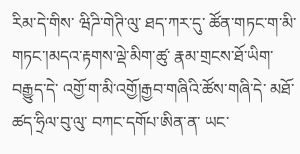རིམ་དེ་གིས་ ཝིཌི་གེཊི་ལུ་ ཐད་ཀར་དུ་ ཚོན་གཏང་ག་མི་གཏང་།མདའ་རྟགས་ལྡེ་མིག་ཚུ་ རྣམ་གྲངས་ཐོ་ཡིག་བརྒྱུད་དེ་ འགྱོ་ག་མི་འགྱོ།རྒྱབ་གཞིའི་ཚོས་གཞི་དེ་ མཐོ་ཚད་ཧྲིལ་བུ་ལུ་ བཀང་དགོཔ་ཨིན་ན་ ཡང་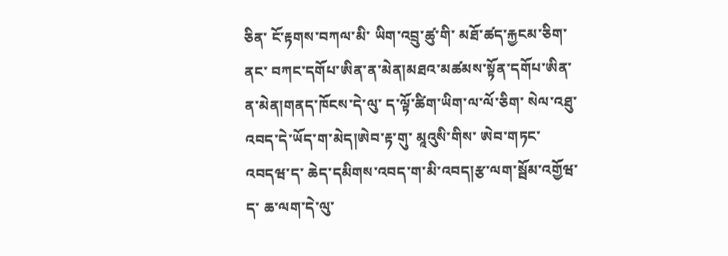ཅིན་ ངོ་རྟགས་བཀལ་མི་ ཡིག་འབྲུ་ཚུ་གི་ མཐོ་ཚད་རྐྱངམ་ཅིག་ནང་ བཀང་དགོཔ་ཨིན་ན་མེན།མཐའ་མཚམས་སྟོན་དགོཔ་ཨིན་ན་མེན།གནད་ཁོངས་དེ་ལུ་ ད་ལྟོ་ཚིག་ཡིག་ལ་ལོ་ཅིག་ སེལ་འཐུ་འབད་དེ་ཡོད་ག་མེད།ཨེབ་རྟ་གུ་ མཱའུསི་གིས་ ཨེབ་གཏང་འབདཝ་ད་ ཆེད་དམིགས་འབད་ག་མི་འབད།རྩ་ལག་སྦོམ་འགྱོཝ་ད་ ཆ་ལག་དེ་ལུ་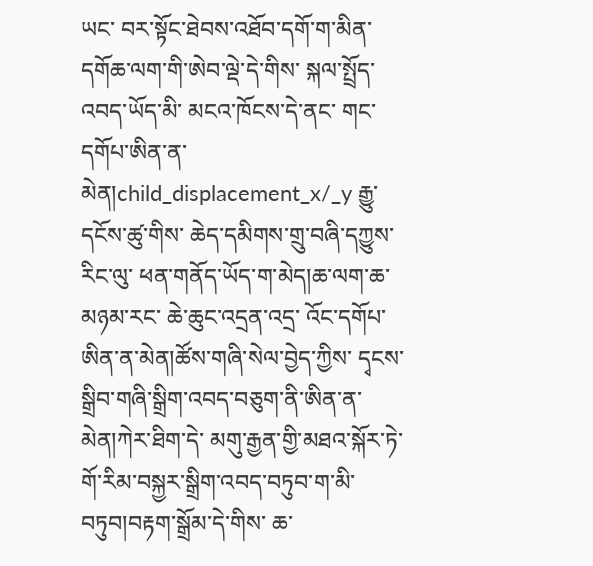ཡང་ བར་སྟོང་ཐེབས་འཐོབ་དགོ་ག་མིན་དགོཆ་ལག་གི་ཨེབ་ལྡེ་དེ་གིས་ སྐལ་སྤྲོད་འབད་ཡོད་མི་ མངའ་ཁོངས་དེ་ནང་ གང་དགོཔ་ཨིན་ན་མེན།child_displacement_x/_y རྒྱུ་དངོས་ཚུ་གིས་ ཆེད་དམིགས་གྲུ་བཞི་དཀྱུས་རིང་ལུ་ ཕན་གནོད་ཡོད་ག་མེད།ཆ་ལག་ཆ་མཉམ་རང་ ཆེ་ཆུང་འདྲན་འདྲ་ འོང་དགོཔ་ཨིན་ན་མེན།ཚོས་གཞི་སེལ་བྱེད་ཀྱིས་ དྭངས་སྒྲིབ་གཞི་སྒྲིག་འབད་བཅུག་ནི་ཨིན་ན་མེན།ཀེར་ཐིག་དེ་ མགུ་རྒྱན་གྱི་མཐའ་སྐོར་ཏེ་ གོ་རིམ་བསྐྱར་སྒྲིག་འབད་བཏུབ་ག་མི་བཏུབ།བརྟག་སྒྲོམ་དེ་གིས་ ཆ་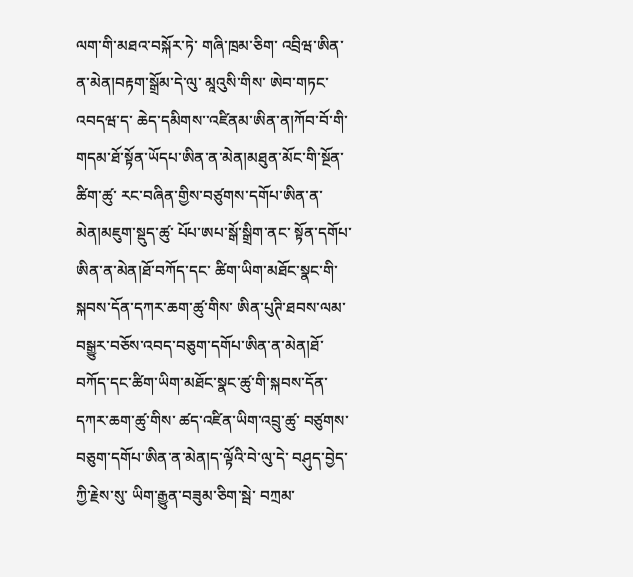ལག་གི་མཐའ་བསྐོར་ཏེ་ གཞི་ཁྲམ་ཅིག་ འབྲིཝ་ཨིན་ན་མེན།བརྟག་སྒྲོམ་དེ་ལུ་ མཱའུསི་གིས་ ཨེབ་གཏང་འབདཝ་ད་ ཆེད་དམིགས་་འཛིནམ་ཨིན་ན།ཀོབ་བོ་གི་གདམ་ཐོ་སྟོན་ཡོདཔ་ཨིན་ན་མེན།མཐུན་མོང་གི་སྔོན་ཚིག་ཚུ་ རང་བཞིན་གྱིས་བཙུགས་དགོཔ་ཨིན་ན་མེན།མཇུག་སྡུད་ཚུ་ པོཔ་ཨཔ་སྒོ་སྒྲིག་ནང་ སྟོན་དགོཔ་ཨིན་ན་མེན།ཐོ་བཀོད་དང་ ཚིག་ཡིག་མཐོང་སྣང་གི་ སྐབས་དོན་དཀར་ཆག་ཚུ་གིས་ ཨིན་པུཊི་ཐབས་ལམ་ བསྒྱུར་བཅོས་འབད་བཅུག་དགོཔ་ཨིན་ན་མེན།ཐོ་བཀོད་དང་ཚིག་ཡིག་མཐོང་སྣང་ཚུ་གི་སྐབས་དོན་དཀར་ཆག་ཚུ་གིས་ ཚད་འཛིན་ཡིག་འབྲུ་ཚུ་ བཙུགས་བཅུག་དགོཔ་ཨིན་ན་མེན།ད་ལྟོའི་བེ་ལུ་དེ་ བཤུད་བྱེད་ཀྱི་རྗེས་སུ་ ཡིག་རྒྱུན་བཟུམ་ཅིག་སྦེ་ བཀྲམ་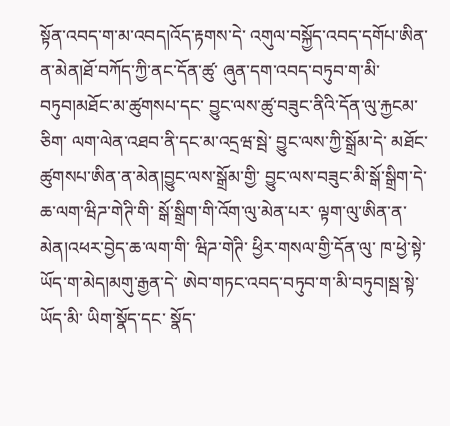སྟོན་འབད་ག་མ་འབད།འོད་རྟགས་དེ་ འགུལ་བསྐྱོད་འབད་དགོཔ་ཨིན་ན་མེན།ཐོ་བཀོད་ཀྱི་ནང་དོན་ཚུ་ ཞུན་དག་འབད་བཏུབ་ག་མི་བཏུབ།མཐོང་མ་ཚུགསཔ་དང་ བྱུང་ལས་ཚུ་བཟུང་ནིའི་དོན་ལུ་རྐྱངམ་ཅིག་ ལག་ལེན་འཐབ་ནི་དང་མ་འདྲཝ་སྦེ་ བྱུང་ལས་ཀྱི་སྒྲོམ་དེ་ མཐོང་ཚུགསཔ་ཨིན་ན་མེན།བྱུང་ལས་སྒྲོམ་གྱི་ བྱུང་ལས་བཟུང་མི་སྒོ་སྒྲིག་དེ་ ཆ་ལག་ཝིཌ་གེཊི་གི་ སྒོ་སྒྲིག་གི་འོག་ལུ་མེན་པར་ ལྟག་ལུ་ཨིན་ན་མེན།འཕར་བྱེད་ཆ་ལག་གི་ ཝིཌ་གེཊི་ ཕྱིར་གསལ་གྱི་དོན་ལུ་ ཁ་ཕྱེ་སྟེ་ཡོད་ག་མེད།མགུ་རྒྱན་དེ་ ཨེབ་གཏང་འབད་བཏུབ་ག་མི་བཏུབ།སྦ་སྟེ་ཡོད་མི་ ཡིག་སྣོད་དང་ སྣོད་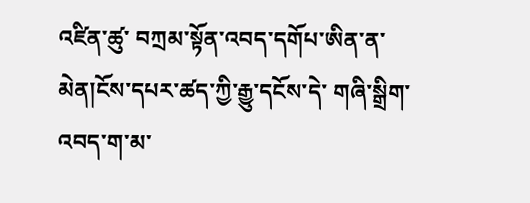འཛིན་ཚུ་ བཀྲམ་སྟོན་འབད་དགོཔ་ཨིན་ན་མེན།ངོས་དཔར་ཚད་ཀྱི་རྒྱུ་དངོས་དེ་ གཞི་སྒྲིག་འབད་ག་མ་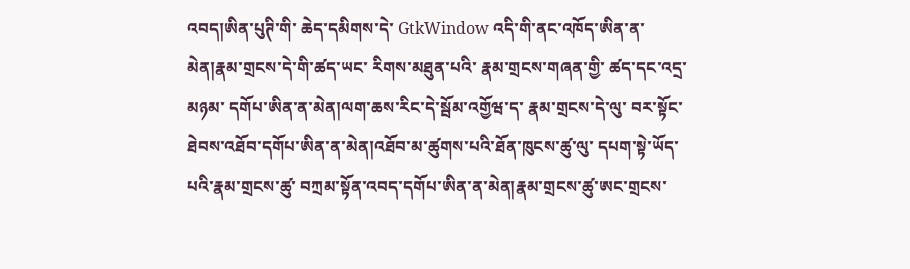འབད།ཨིན་པུཊི་གི་ ཆེད་དམིགས་དེ་ GtkWindow འདི་གི་ནང་འཁོད་ཨིན་ན་མེན།རྣམ་གྲངས་དེ་གི་ཚད་ཡང་ རིགས་མཐུན་པའི་ རྣམ་གྲངས་གཞན་གྱི་ ཚད་དང་འདྲ་མཉམ་ དགོཔ་ཨིན་ན་མེན།ལག་ཆས་རིང་དེ་སྦོམ་འགྱོཝ་ད་ རྣམ་གྲངས་དེ་ལུ་ བར་སྟོང་ཐེབས་འཐོབ་དགོཔ་ཨིན་ན་མེན།འཐོབ་མ་ཚུགས་པའི་ཐོན་ཁུངས་ཚུ་ལུ་ དཔག་སྟེ་ཡོད་པའི་རྣམ་གྲངས་ཚུ་ བཀྲམ་སྟོན་འབད་དགོཔ་ཨིན་ན་མེན།རྣམ་གྲངས་ཚུ་ཨང་གྲངས་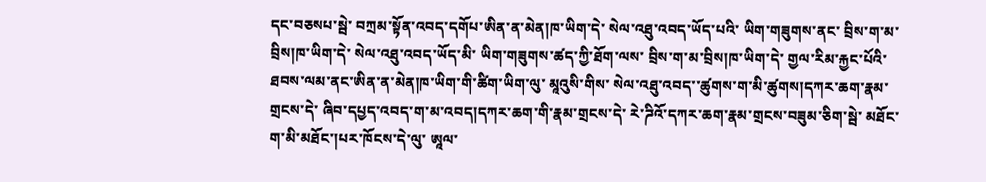དང་བཅསཔ་སྦེ་ བཀྲམ་སྟོན་འབད་དགོཔ་ཨིན་ན་མེན།ཁ་ཡིག་དེ་ སེལ་འཐུ་འབད་ཡོད་པའི་ ཡིག་གཟུགས་ནང་ བྲིས་ག་མ་བྲིས།ཁ་ཡིག་དེ་ སེལ་འཐུ་འབད་ཡོད་མི་ ཡིག་གཟུགས་ཚད་ཀྱི་ཐོག་ལས་ བྲིས་ག་མ་བྲིས།ཁ་ཡིག་དེ་ གྱལ་རིམ་རྐྱང་པོའི་ཐབས་ལམ་ནང་ཨིན་ན་མེན།ཁ་ཡིག་གི་ཚིག་ཡིག་ལུ་ མཱའུསི་གིས་ སེལ་འཐུ་འབད་་ཚུགས་ག་མི་ཚུགས།དཀར་ཆག་རྣམ་གྲངས་དེ་ ཞིབ་དཔྱད་འབད་ག་མ་འབད།དཀར་ཆག་གི་རྣམ་གྲངས་དེ་ རེ་ཌིའོ་དཀར་ཆག་རྣམ་གྲངས་བཟུམ་ཅིག་སྦེ་ མཐོང་ག་མི་མཐོང་།པར་ཁོངས་དེ་ལུ་ ཨཱལ་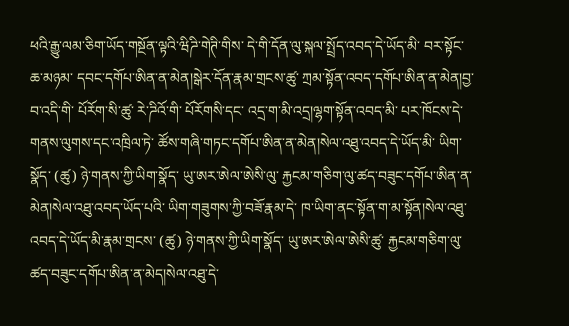ཕའི་རྒྱུ་ལམ་ཅིག་ཡོད་གསྔོན་ལྟའི་ཝིཌི་གེཊི་གིས་ དེ་གི་དོན་ལུ་སྐལ་སྤྲོད་འབད་དེ་ཡོད་མི་ བར་སྟོང་ཆ་མཉམ་ དབང་དགོཔ་ཨིན་ན་མེན།སྒེར་དོན་རྣམ་གྲངས་ཚུ་ ཀྲམ་སྟོན་འབད་དགོཔ་ཨིན་ན་མེན།བྱ་བ་འདི་གི་ པོརོག་སི་ཚུ་ རེ་ཌིའོ་གི་ པོརོགསི་དང་ འདྲ་ག་མི་འདྲ།ལྷག་སྟོན་འབད་མི་ པར་ཁོངས་དེ་ གནས་ལུགས་དང་འཁྲིལ་ཏེ་ ཚོས་གཞི་གཏང་དགོཔ་ཨིན་ན་མེན།སེལ་འཐུ་འབད་དེ་ཡོད་མི་ ཡིག་སྣོད་ (ཚུ) ཉེ་གནས་ཀྱི་ཡིག་སྣོད་ ཡུ་ཨར་ཨེལ་ཨེསི་ལུ་ རྐྱངམ་གཅིག་ལུ་ཚད་བཟུང་དགོཔ་ཨིན་ན་མེན།སེལ་འཐུ་འབད་ཡོད་པའི་ ཡིག་གཟུགས་ཀྱི་བཟོ་རྣམ་དེ་ ཁ་ཡིག་ནང་སྟོན་ག་མ་སྟོན།སེལ་འཐུ་འབད་དེ་ཡོད་མི་རྣམ་གྲངས་ (ཚུ) ཉེ་གནས་ཀྱི་ཡིག་སྣོད་ ཡུ་ཨར་ཨེལ་ཨེསི་ཚུ་ རྐྱངམ་གཅིག་ལུ་ཚད་བཟུང་དགོཔ་ཨིན་ན་མེད།སེལ་འཐུ་དེ་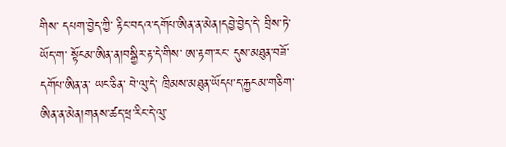གིས་ དཔག་བྱེད་ཀྱི་ རྟིང་བདའ་དགོཔ་ཨིན་ན་མེན།དབྱེ་བྱེད་དེ་ བྲིས་ཏེ་ཡོད་ག་ སྟོངམ་ཨིན་ན།བསྒྱིར་རྟ་དེ་གིས་ ཨ་རྟག་རང་ དུས་མཐུན་བཟོ་དགོཔ་ཨིན་ན་ ཡང་ཅིན་ བེ་ལུ་དེ་ ཁྲིམས་མཐུན་ཡོདཔ་ད་རྐྱངམ་གཅིག་ཨིན་ན་མེན།གནས་ཚད་ཕྲ་རིང་དེ་ལུ་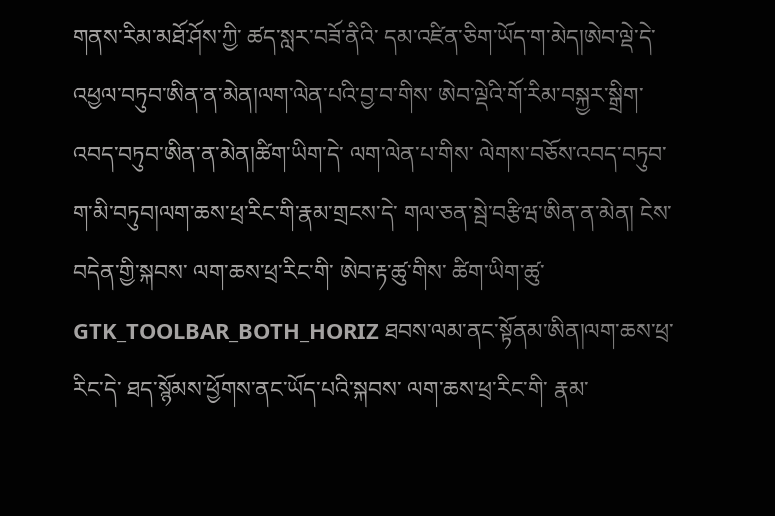གནས་རིམ་མཐོ་ཤོས་ཀྱི་ ཚད་སླར་བཟོ་ནིའི་ དམ་འཛིན་ཅིག་ཡོད་ག་མེད།ཨེབ་ལྡེ་དེ་འཕྱལ་བཏུབ་ཨིན་ན་མེན།ལག་ལེན་པའི་བྱ་བ་གིས་ ཨེབ་ལྡེའི་གོ་རིམ་བསྐྱར་སྒྲིག་འབད་བཏུབ་ཨིན་ན་མེན།ཚིག་ཡིག་དེ་ ལག་ལེན་པ་གིས་ ལེགས་བཅོས་འབད་བཏུབ་ག་མི་བཏུབ།ལག་ཆས་ཕྲ་རིང་གི་རྣམ་གྲངས་དེ་ གལ་ཅན་སྦེ་བརྩིཝ་ཨིན་ན་མེན། ངེས་བདེན་གྱི་སྐབས་ ལག་ཆས་ཕྲ་རིང་གི་ ཨེབ་རྟ་ཚུ་གིས་ ཚིག་ཡིག་ཚུ་ GTK_TOOLBAR_BOTH_HORIZ ཐབས་ལམ་ནང་སྟོནམ་ཨིན།ལག་ཆས་ཕྲ་རིང་དེ་ ཐད་སྙོམས་ཕྱོགས་ནང་ཡོད་པའི་སྐབས་ ལག་ཆས་ཕྲ་རིང་གི་ རྣམ་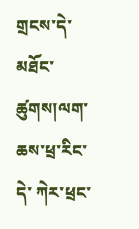གྲངས་དེ་ མཐོང་ཚུགས།ལག་ཆས་ཕྲ་རིང་དེ་ ཀེར་ཕྲང་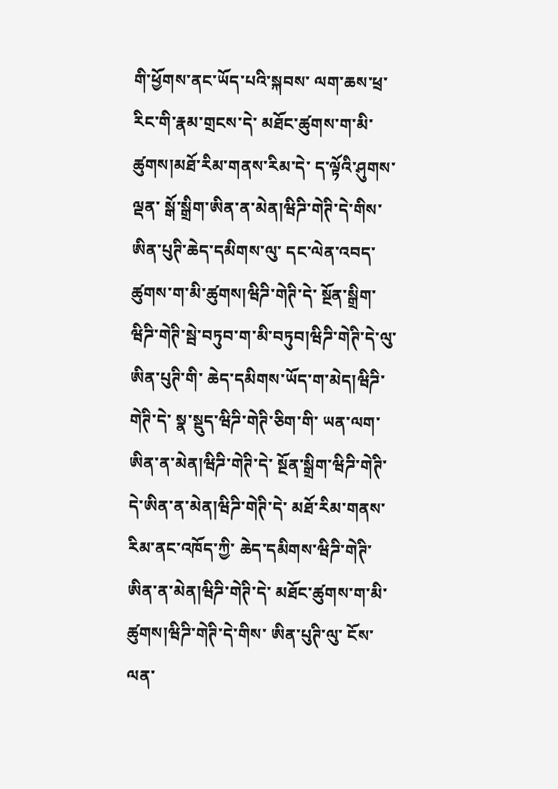གི་ཕྱོགས་ནང་ཡོད་པའི་སྐབས་ ལག་ཆས་ཕྲ་རིང་གི་རྣམ་གྲངས་དེ་ མཐོང་ཚུགས་ག་མི་ཚུགས།མཐོ་རིམ་གནས་རིམ་དེ་ ད་ལྟོའི་ཤུགས་ལྡན་ སྒོ་སྒྲིག་ཨིན་ན་མེན།ཝིཌི་གེཊི་དེ་གིས་ ཨིན་པུཊི་ཆེད་དམིགས་ལུ་ དང་ལེན་འབད་ཚུགས་ག་མི་ཚུགས།ཝིཌི་གེཊི་དེ་ སྔོན་སྒྲིག་ཝིཌི་གེཊི་སྦེ་བཏུབ་ག་མི་བཏུབ།ཝིཌི་གེཊི་དེ་ལུ་ ཨིན་པུཊི་གི་ ཆེད་དམིགས་ཡོད་ག་མེད།ཝིཌི་གེཊི་དེ་ སྣ་སྡུད་ཝིཌི་གེཊི་ཅིག་གི་ ཡན་ལག་ཨིན་ན་མེན།ཝིཌི་གེཊི་དེ་ སྔོན་སྒྲིག་ཝིཌི་གེཊི་དེ་ཨིན་ན་མེན།ཝིཌི་གེཊི་དེ་ མཐོ་རིམ་གནས་རིམ་ནང་འཁོད་ཀྱི་ ཆེད་དམིགས་ཝིཌི་གེཊི་ཨིན་ན་མེན།ཝིཌི་གེཊི་དེ་ མཐོང་ཚུགས་ག་མི་ཚུགས།ཝིཌི་གེཊི་དེ་གིས་ ཨིན་པུཊི་ལུ་ ངོས་ལན་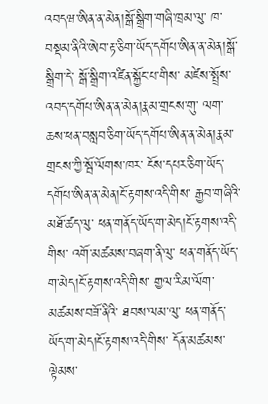འབདཝ་ཨིན་ན་མེན།སྒོ་སྒྲིག་གཞི་ཁྲམ་ལུ་ ཁ་བསྡམ་ནིའི་ཨེབ་རྟ་ཅིག་ཡོད་དགོཔ་ཨིན་ན་མེན།སྒོ་སྒྲིག་དེ་ སྒོ་སྒྲིག་འཛིན་སྐྱོང་པ་གིས་ མཛེས་སྤྲོས་འབད་དགོཔ་ཨིན་ན་མེན།རྣམ་གྲངས་གུ་ ལག་ཆས་ཕན་བསླབ་ཅིག་ཡོད་དགོཔ་ཨིན་ན་མེན།རྣམ་གྲངས་ཀྱི་སྦོ་ལོགས་ཁར་ ངོས་དཔར་ཅིག་ཡོད་དགོཔ་ཨིན་ན་མེན།ངོ་རྟགས་འདི་གིས་ རྒྱབ་གཞིའི་མཐོ་ཚད་ལུ་ ཕན་གནོད་ཡོད་ག་མེད།ངོ་རྟགས་འདི་གིས་ འགོ་མཚམས་བཞག་ནི་ལུ་ ཕན་གནོད་ཡོད་ག་མེད།ངོ་རྟགས་འདི་གིས་ གྱལ་རིམ་ལོག་མཚམས་བཟོ་ནིའི་ ཐབས་ལམ་ལུ་ ཕན་གནོད་ཡོད་ག་མེད།ངོ་རྟགས་འདི་གིས་ དོན་མཚམས་ལྟེམས་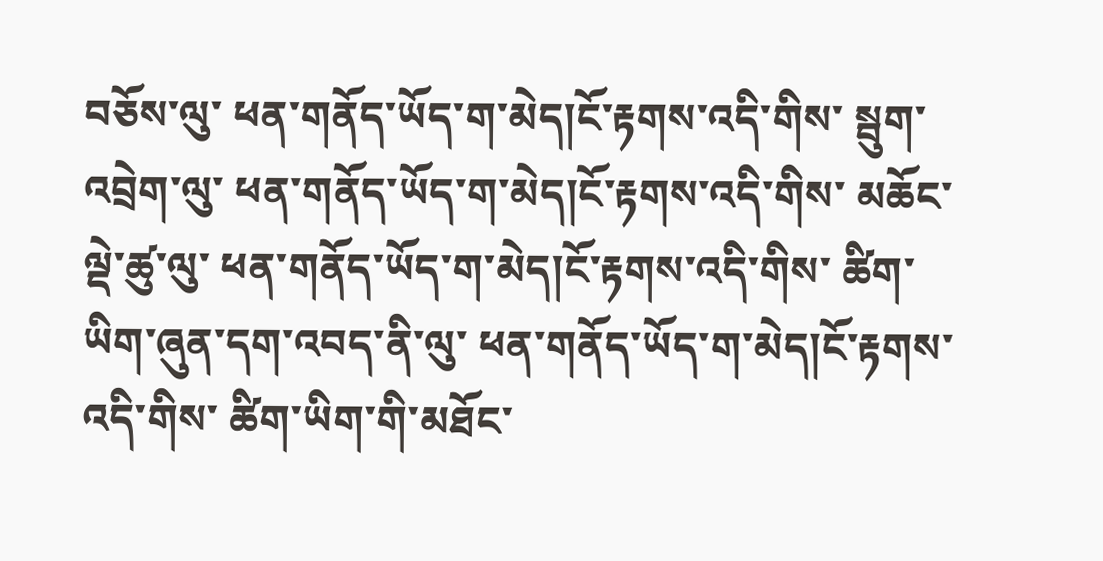བཅོས་ལུ་ ཕན་གནོད་ཡོད་ག་མེད།ངོ་རྟགས་འདི་གིས་ སྦུག་འབྲེག་ལུ་ ཕན་གནོད་ཡོད་ག་མེད།ངོ་རྟགས་འདི་གིས་ མཆོང་ལྡེ་ཚུ་ལུ་ ཕན་གནོད་ཡོད་ག་མེད།ངོ་རྟགས་འདི་གིས་ ཚིག་ཡིག་ཞུན་དག་འབད་ནི་ལུ་ ཕན་གནོད་ཡོད་ག་མེད།ངོ་རྟགས་འདི་གིས་ ཚིག་ཡིག་གི་མཐོང་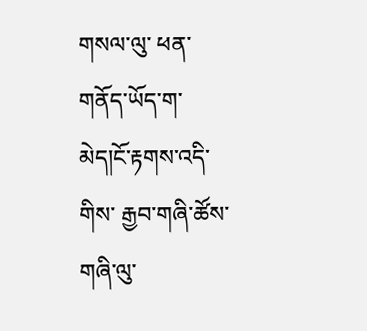གསལ་ལུ་ ཕན་གནོད་ཡོད་ག་མེད།ངོ་རྟགས་འདི་གིས་ རྒྱབ་གཞི་ཚོས་གཞི་ལུ་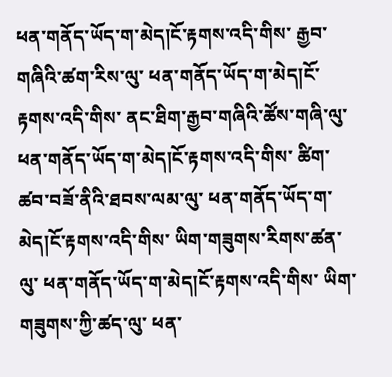ཕན་གནོད་ཡོད་ག་མེད།ངོ་རྟགས་འདི་གིས་ རྒྱབ་གཞིའི་ཚག་རིས་ལུ་ ཕན་གནོད་ཡོད་ག་མེད།ངོ་རྟགས་འདི་གིས་ ནང་ཐིག་རྒྱབ་གཞིའི་ཚོས་གཞི་ལུ་ ཕན་གནོད་ཡོད་ག་མེད།ངོ་རྟགས་འདི་གིས་ ཚིག་ཚབ་བཟོ་ནིའི་ཐབས་ལམ་ལུ་ ཕན་གནོད་ཡོད་ག་མེད།ངོ་རྟགས་འདི་གིས་ ཡིག་གཟུགས་རིགས་ཚན་ལུ་ ཕན་གནོད་ཡོད་ག་མེད།ངོ་རྟགས་འདི་གིས་ ཡིག་གཟུགས་ཀྱི་ཚད་ལུ་ ཕན་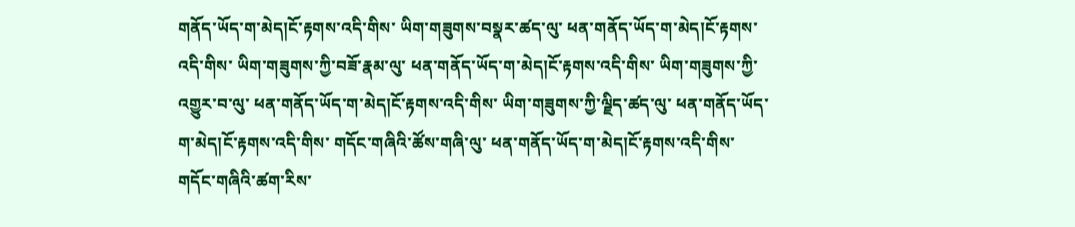གནོད་ཡོད་ག་མེད།ངོ་རྟགས་འདི་གིས་ ཡིག་གཟུགས་བསྣར་ཚད་ལུ་ ཕན་གནོད་ཡོད་ག་མེད།ངོ་རྟགས་འདི་གིས་ ཡིག་གཟུགས་ཀྱི་བཟོ་རྣམ་ལུ་ ཕན་གནོད་ཡོད་ག་མེད།ངོ་རྟགས་འདི་གིས་ ཡིག་གཟུགས་ཀྱི་འགྱུར་བ་ལུ་ ཕན་གནོད་ཡོད་ག་མེད།ངོ་རྟགས་འདི་གིས་ ཡིག་གཟུགས་ཀྱི་ལྗིད་ཚད་ལུ་ ཕན་གནོད་ཡོད་ག་མེད།ངོ་རྟགས་འདི་གིས་ གདོང་གཞིའི་ཚོས་གཞི་ལུ་ ཕན་གནོད་ཡོད་ག་མེད།ངོ་རྟགས་འདི་གིས་ གདོང་གཞིའི་ཚག་རིས་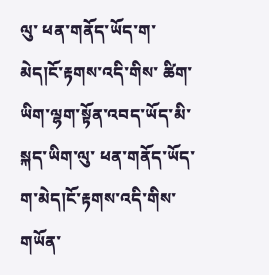ལུ་ ཕན་གནོད་ཡོད་ག་མེད།ངོ་རྟགས་འདི་གིས་ ཚིག་ཡིག་ལྷག་སྟོན་འབད་ཡོད་མི་ སྐད་ཡིག་ལུ་ ཕན་གནོད་ཡོད་ག་མེད།ངོ་རྟགས་འདི་གིས་ གཡོན་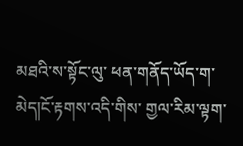མཐའི་ས་སྟོང་ལུ་ ཕན་གནོད་ཡོད་ག་མེད།ངོ་རྟགས་འདི་གིས་ གྱལ་རིམ་ལྟག་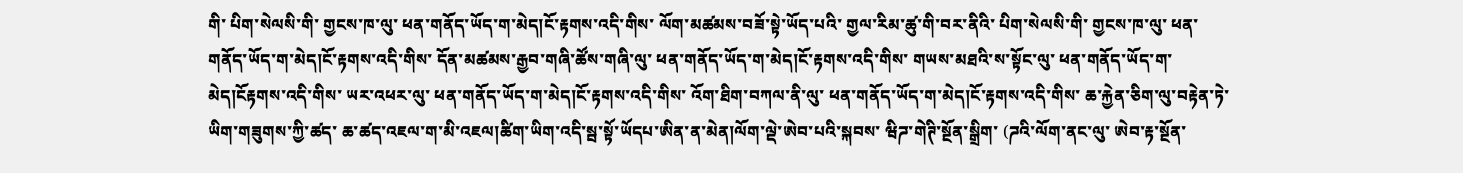གི་ པིག་སེལསི་གི་ གྱངས་ཁ་ལུ་ ཕན་གནོད་ཡོད་ག་མེད།ངོ་རྟགས་འདི་གིས་ ལོག་མཚམས་བཟོ་སྟེ་ཡོད་པའི་ གྱལ་རིམ་ཚུ་གི་བར་ནིའི་ པིག་སེལསི་གི་ གྱངས་ཁ་ལུ་ ཕན་གནོད་ཡོད་ག་མེད།ངོ་རྟགས་འདི་གིས་ དོན་མཚམས་རྒྱབ་གཞི་ཚོས་གཞི་ལུ་ ཕན་གནོད་ཡོད་ག་མེད།ངོ་རྟགས་འདི་གིས་ གཡས་མཐའི་ས་སྟོང་ལུ་ ཕན་གནོད་ཡོད་ག་མེད།ངོརྟགས་འདི་གིས་ ཡར་འཕར་ལུ་ ཕན་གནོད་ཡོད་ག་མེད།ངོ་རྟགས་འདི་གིས་ འོག་ཐིག་བཀལ་ནི་ལུ་ ཕན་གནོད་ཡོད་ག་མེད།ངོ་རྟགས་འདི་གིས་ ཆ་རྐྱེན་ཅིག་ལུ་བརྟེན་ཏེ་ ཡིག་གཟུགས་ཀྱི་ཚད་ ཆ་ཚད་འཇལ་ག་མི་འཇལ།ཚིག་ཡིག་འདི་སྦ་སྟོ་ཡོདཔ་ཨིན་ན་མེན།ལོག་ལྡེ་ཨེབ་པའི་སྐབས་ ཝིཌ་གེཊི་སྔོན་སྒྲིག་ (ཌའི་ལོག་ནང་ལུ་ ཨེབ་རྟ་སྔོན་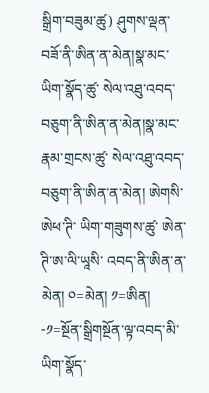སྒྲིག་བཟུམ་ཚུ) ཤུགས་ལྡན་བཟོ་ནི་ཨིན་ན་མེན།སྣ་མང་ཡིག་སྣོད་ཚུ་ སེལ་འཐུ་འབད་བཅུག་ནི་ཨིན་ན་མེན།སྣ་མང་རྣམ་གྲངས་ཚུ་ སེལ་འཐུ་འབད་བཅུག་ནི་ཨིན་ན་མེན། ཨེགསི་ཨེཕ་ཊི་ ཡིག་གཟུགས་ཚུ་ ཨེན་ཊི་ཨ་ལི་ཡཱསི་ འབད་ནི་ཨིན་ན་མེན། ༠=མེན། ༡=ཨིན། -༡=སྔོན་སྒྲིགསྔོན་ལྟ་འབད་མི་ཡིག་སྣོད་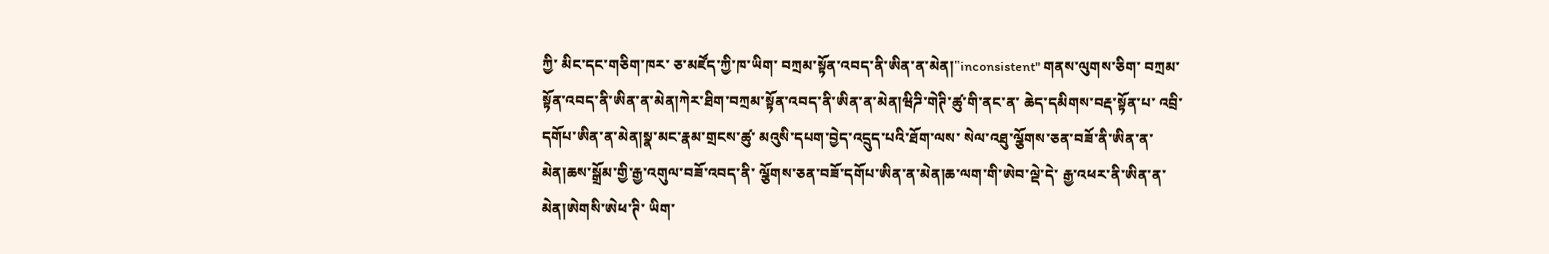ཀྱི་ མིང་དང་གཅིག་ཁར་ ཅ་མཛོད་ཀྱི་ཁ་ཡིག་ བཀྲམ་སྟོན་འབད་ནི་ཨིན་ན་མེན།"inconsistent" གནས་ལུགས་ཅིག་ བཀྲམ་སྟོན་འབད་ནི་ཨིན་ན་མེན།ཀེར་ཐིག་བཀྲམ་སྟོན་འབད་ནི་ཨིན་ན་མེན།ཝིཌི་གེཊི་ཚུ་གི་ནང་ན་ ཆེད་དམིགས་བརྡ་སྟོན་པ་ འབྲི་དགོཔ་ཨིན་ན་མེན།སྣ་མང་རྣམ་གྲངས་ཚུ་ མའུསི་དཔག་བྱེད་འདྲུད་པའི་ཐོག་ལས་ སེལ་འཐུ་ལྕོགས་ཅན་བཟོ་ནི་ཨིན་ན་མེན།ཆས་སྒྲོམ་གྱི་རྒྱ་འགུལ་བཟོ་འབད་ནི་ ལྕོགས་ཅན་བཟོ་དགོཔ་ཨིན་ན་མེན།ཆ་ལག་གི་ཨེབ་ལྡེ་དེ་ རྒྱ་འཕར་ནི་ཨིན་ན་མེན།ཨེགསི་ཨེཕ་ཊི་ ཡིག་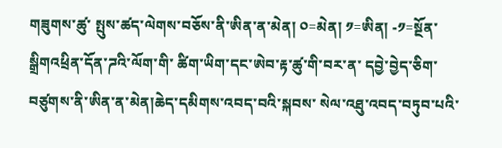གཟུགས་ཚུ་ སྤུས་ཚད་ལེགས་བཅོས་ནི་ཨིན་ན་མེན། ༠=མེན། ༡=ཨིན། -༡=སྔོན་སྒྲིགའཕྲིན་དོན་ཌའི་ལོག་གི་ ཚིག་ཡིག་དང་ཨེབ་རྟ་ཚུ་གི་བར་ན་ དབྱེ་བྱེད་ཅིག་ བཙུགས་ནི་ཨིན་ན་མེན།ཆེད་དམིགས་འབད་བའི་སྐབས་ སེལ་འཐུ་འབད་བཏུབ་པའི་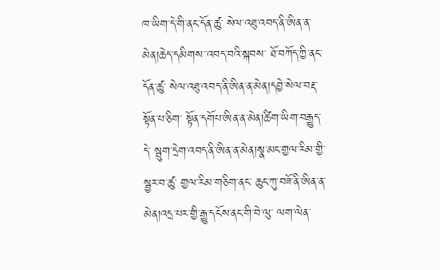ཁ་ཡིག་དེ་གི་ནང་དོན་ཚུ་ སེལ་འཐུ་འབད་ནི་ཨིན་ན་མེན།ཆེད་དམིགས་་འབད་བའི་སྐབས་ ཐོ་བཀོད་ཀྱི་ནང་དོན་ཚུ་ སེལ་འཐུ་འབད་ནི་ཨིན་ན་མེན།དབྱེ་སེལ་བརྡ་སྟོན་པ་ཅིག་ སྟོན་དགོཔ་ཨིན་ན་མེན།ཚིག་ཡིག་བརྒྱུད་དེ་ སྦུག་དྲེག་འབད་ནི་ཨིན་ན་མེན།སྣ་མང་གྱལ་རིམ་གྱི་སྦྱར་བ་ཚུ་ གྱལ་རིམ་གཅིག་ནང་ ཆུང་ཀུ་བཟོ་ནི་ཨིན་ན་མེན།འདྲ་པར་གྱི་རྒྱུ་དངོས་ནང་གི་བེ་ལུ་ ལག་ལེན་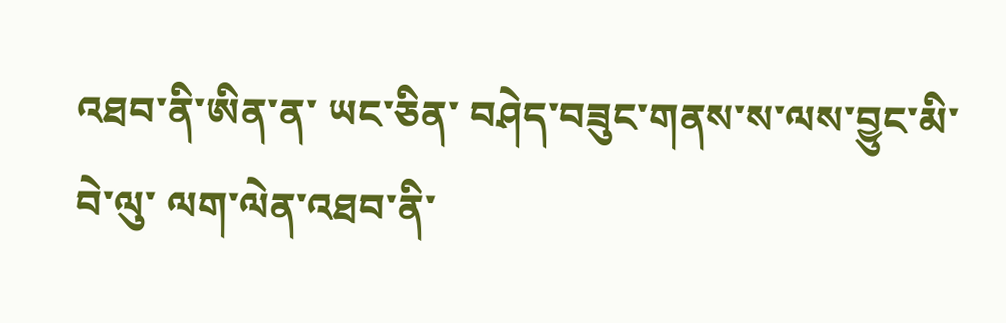འཐབ་ནི་ཨིན་ན་ ཡང་ཅིན་ བཤེད་བཟུང་གནས་ས་ལས་བྱུང་མི་བེ་ལུ་ ལག་ལེན་འཐབ་ནི་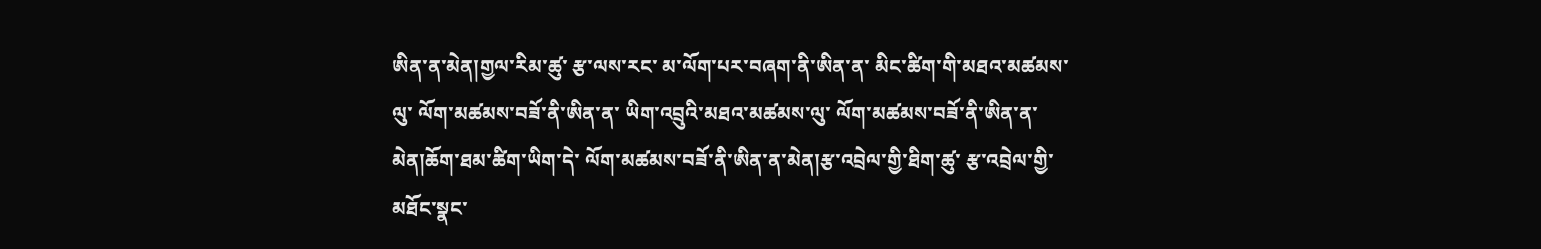ཨིན་ན་མེན།གྱལ་རིམ་ཚུ་ རྩ་ལས་རང་ མ་ལོག་པར་བཞག་ནི་ཨིན་ན་ མིང་ཚིག་གི་མཐའ་མཚམས་ལུ་ ལོག་མཚམས་བཟོ་ནི་ཨིན་ན་ ཡིག་འབྲུའི་མཐའ་མཚམས་ལུ་ ལོག་མཚམས་བཟོ་ནི་ཨིན་ན་མེན།ཆོག་ཐམ་ཚིག་ཡིག་དེ་ ལོག་མཚམས་བཟོ་ནི་ཨིན་ན་མེན།རྩ་འབྲེལ་གྱི་ཐིག་ཚུ་ རྩ་འབྲེལ་གྱི་མཐོང་སྣང་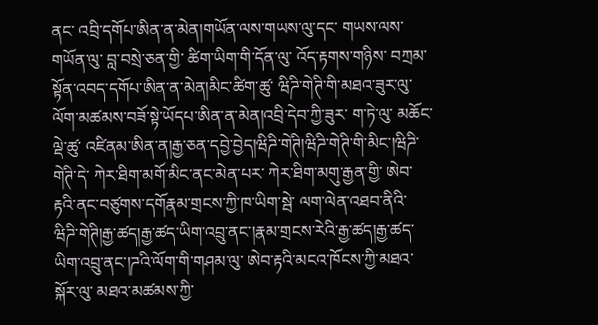ནང་ འབྲི་དགོཔ་ཨིན་ན་མེན།གཡོན་ལས་གཡས་ལུ་དང་ གཡས་ལས་གཡོན་ལུ་ བླ་བསྲེ་ཅན་གྱི་ ཚིག་ཡིག་གི་དོན་ལུ་ འོད་རྟགས་གཉིས་ བཀྲམ་སྟོན་འབད་དགོཔ་ཨིན་ན་མེན།མིང་ཚིག་ཚུ་ ཝིཌི་གེཊི་གི་མཐའ་ཟུར་ལུ་ ལོག་མཚམས་བཟོ་སྟེ་ཡོདཔ་ཨིན་ན་མེན།འབྲི་དེབ་ཀྱི་ཟུར་ ག་ཏེ་ལུ་ མཆོང་ལྡེ་ཚུ་ འཛིནམ་ཨིན་ན།རྒྱ་ཅན་དབྱེ་བྱེད།ཝིཌི་གེཊི།ཝིཌི་གེཊི་གི་མིང་།ཝིཌི་གེཊི་དེ་ ཀེར་ཐིག་མགོ་མིང་ནང་མེན་པར་ ཀེར་ཐིག་མགུ་རྒྱན་གྱི་ ཨེབ་རྟའི་ནང་བཙུགས་དགོརྣམ་གྲངས་ཀྱི་ཁ་ཡིག་སྦེ་ ལག་ལེན་འཐབ་ནིའི་ ཝིཌི་གེཊི།རྒྱ་ཚད།རྒྱ་ཚད་ཡིག་འབྲུ་ནང་།རྣམ་གྲངས་རེའི་རྒྱ་ཚད།རྒྱ་ཚད་ཡིག་འབྲུ་ནང་།ཌའི་ལོག་གི་གཤམ་ལུ་ ཨེབ་རྟའི་མངའ་ཁོངས་ཀྱི་མཐའ་སྐོར་ལུ་ མཐའ་མཚམས་ཀྱི་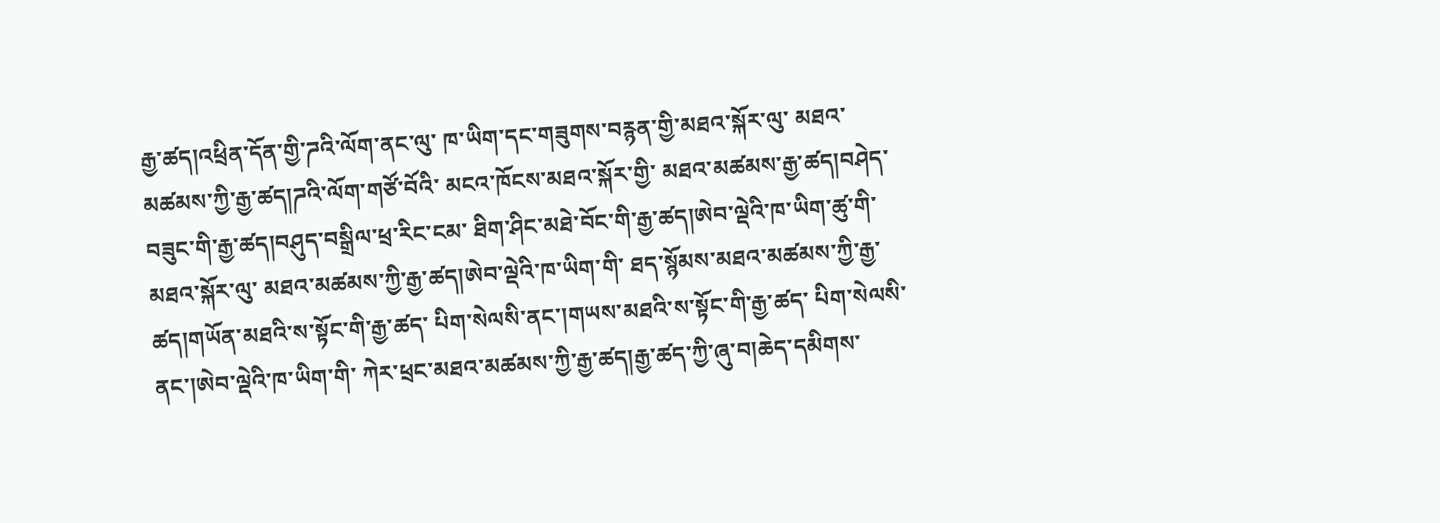རྒྱ་ཚད།འཕྲིན་དོན་གྱི་ཌའི་ལོག་ནང་ལུ་ ཁ་ཡིག་དང་གཟུགས་བརྙན་གྱི་མཐའ་སྐོར་ལུ་ མཐའ་མཚམས་ཀྱི་རྒྱ་ཚད།ཌའི་ལོག་གཙོ་བོའི་ མངའ་ཁོངས་མཐའ་སྐོར་གྱི་ མཐའ་མཚམས་རྒྱ་ཚད།བཤེད་བཟུང་གི་རྒྱ་ཚད།བཤུད་བསྒྲིལ་ཕྲ་རིང་ངམ་ ཐིག་ཤིང་མཐེ་བོང་གི་རྒྱ་ཚད།ཨེབ་ལྡེའི་ཁ་ཡིག་ཚུ་གི་མཐའ་སྐོར་ལུ་ མཐའ་མཚམས་ཀྱི་རྒྱ་ཚད།ཨེབ་ལྡེའི་ཁ་ཡིག་གི་ ཐད་སྙོམས་མཐའ་མཚམས་ཀྱི་རྒྱ་ཚད།གཡོན་མཐའི་ས་སྟོང་གི་རྒྱ་ཚད་ པིག་སེལསི་ནང་།གཡས་མཐའི་ས་སྟོང་གི་རྒྱ་ཚད་ པིག་སེལསི་ནང་།ཨེབ་ལྡེའི་ཁ་ཡིག་གི་ ཀེར་ཕྲང་མཐའ་མཚམས་ཀྱི་རྒྱ་ཚད།རྒྱ་ཚད་ཀྱི་ཞུ་བ།ཆེད་དམིགས་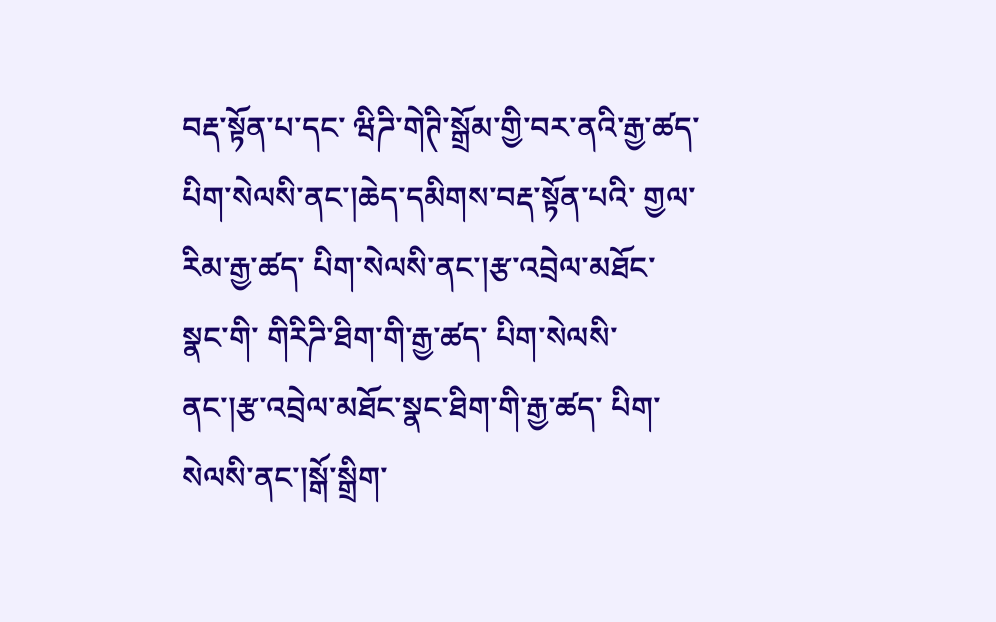བརྡ་སྟོན་པ་དང་ ཝིཌི་གེཊི་སྒྲོམ་གྱི་བར་ནའི་རྒྱ་ཚད་ པིག་སེལསི་ནང་།ཆེད་དམིགས་བརྡ་སྟོན་པའི་ གྱལ་རིམ་རྒྱ་ཚད་ པིག་སེལསི་ནང་།རྩ་འབྲེལ་མཐོང་སྣང་གི་ གིརིཌི་ཐིག་གི་རྒྱ་ཚད་ པིག་སེལསི་ནང་།རྩ་འབྲེལ་མཐོང་སྣང་ཐིག་གི་རྒྱ་ཚད་ པིག་སེལསི་ནང་།སྒོ་སྒྲིག་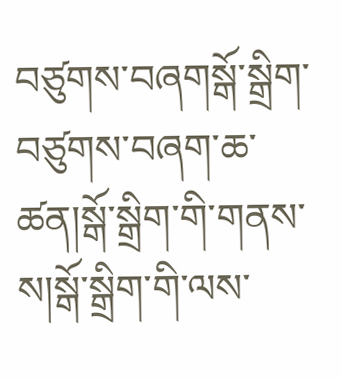བཙུགས་བཞགསྒོ་སྒྲིག་བཙུགས་བཞག་ཆ་ཚན།སྒོ་སྒྲིག་གི་གནས་ས།སྒོ་སྒྲིག་གི་ལས་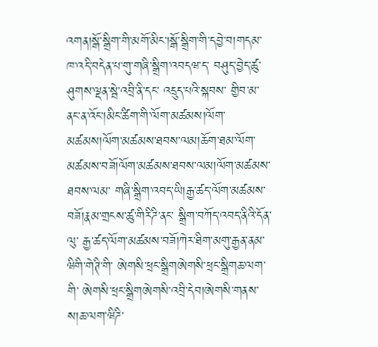འགན།སྒོ་སྒྲིག་གི་མགོ་མིང་།སྒོ་སྒྲིག་གི་དབྱེ་བ།གདམ་ཁ་འདི་བདེན་པ་གུ་གཞི་སྒྲིག་འབདཝ་ད་ བཤུད་བྱེད་ཚུ་ཤུགས་ལྡན་སྦེ་འབྲི་ནི་དང་ འདྲུད་པའི་སྐབས་ གྱིབ་མ་ནང་ན་འོང་།མིང་ཚིག་གི་ལོག་མཚམས།ལོག་མཚམས།ལོག་མཚམས་ཐབས་ལམ།ཆོག་ཐམ་ལོག་མཚམས་བཟོ།ལོག་མཚམས་ཐབས་ལམ།ལོག་མཚམས་ཐབས་ལམ་ གཞི་སྒྲིག་འབད་ཡི།རྒྱ་ཚད་ལོག་མཚམས་བཟོ།རྣམ་གྲངས་ཚུ་གིརིཌི་ནང་ སྒྲིག་བཀོད་འབད་ནིའི་དོན་ལུ་ རྒྱ་ཚད་ལོག་མཚམས་བཟོ།ཀེར་ཐིག་མགུ་རྒྱན་ནམ་ ཝིགི་གེཊི་གི་ ཨེགསི་ཕྲང་སྒྲིགཨེགསི་ཕྲང་སྒྲིགཆ་ལག་གི་ ཨེགསི་ཕྲང་སྒྲིགཨེགསི་འབྲི་དེབ།ཨེགསི་གནས་ས།ཆ་ལག་ཝིཌི་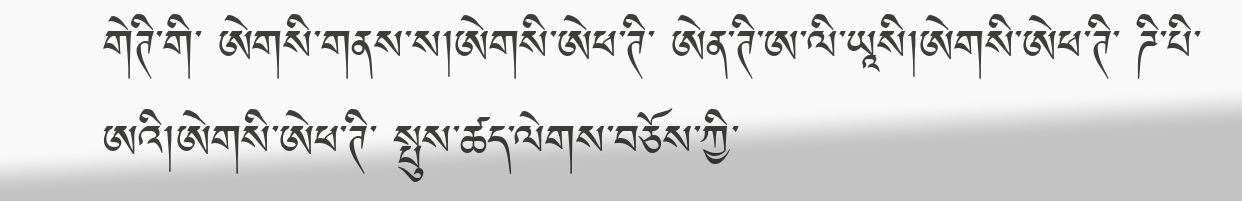གེཊི་གི་ ཨེགསི་གནས་ས།ཨེགསི་ཨེཕ་ཊི་ ཨེན་ཊི་ཨ་ལི་ཡཱསི།ཨེགསི་ཨེཕ་ཊི་ ཌི་པི་ཨའི།ཨེགསི་ཨེཕ་ཊི་ སྤུས་ཚད་ལེགས་བཅོས་ཀྱི་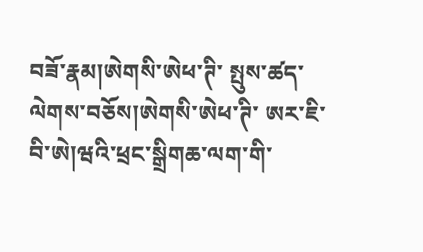བཟོ་རྣམ།ཨེགསི་ཨེཕ་ཊི་ སྤུས་ཚད་ལེགས་བཅོས།ཨེགསི་ཨེཕ་ཊི་ ཨར་ཇི་བི་ཨེ།ཝའི་ཕྲང་སྒྲིགཆ་ལག་གི་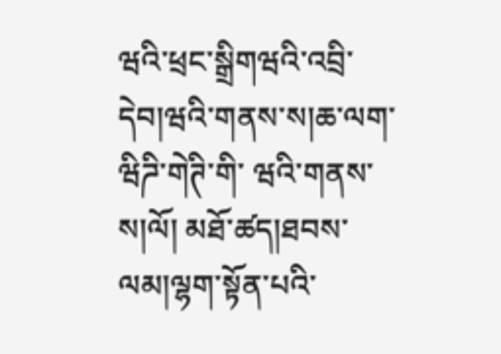ཝའི་ཕྲང་སྒྲིགཝའི་འབྲི་དེབ།ཝའི་གནས་ས།ཆ་ལག་ཝིཌི་གེཊི་གི་ ཝའི་གནས་ས།ལོ། མཐོ་ཚད།ཐབས་ལམ།ལྷག་སྟོན་པའི་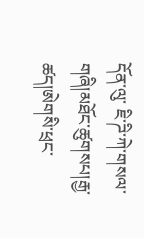དོན་ལུ་ ཇི་ཌི་ཀེ་གསལ་གཞི།མཐོང་ཚུགསཔ།རྒྱ་ཚད།ཨེགསི་ཕྲང་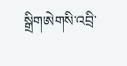སྒྲིགཨེགསི་འབྲི་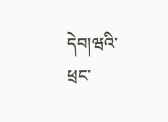དེབ།ཝའི་ཕྲང་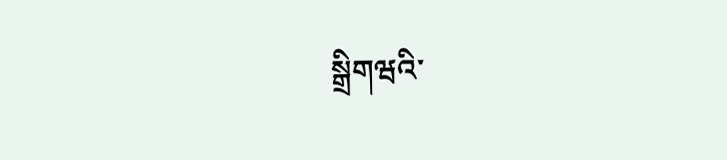སྒྲིགཝའི་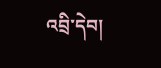འབྲི་དེབ།